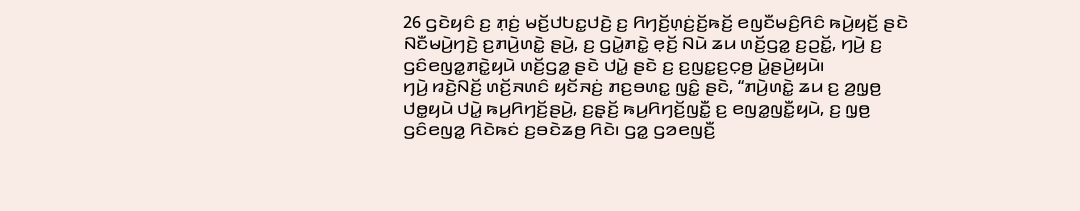26 ꤞꤢꤧꤟꤢꤨ ꤢ꤬ ꤊ꤫ꤢꤦ꤬ ꤗꤢꤩ꤬ꤓꤝꤢ꤭ꤓꤢꤧ꤬ ꤢ꤬ ꤖꤚꤢꤩ꤬ꤛ꤫ꤢꤦ꤬ꤢꤩ꤬ꤒꤢꤩ꤬ ꤕꤜꤢꤪꤗꤢꤨ꤬ꤖꤢꤨ ꤒꤣꤧ꤬ꤟꤢꤩ꤬ ꤔꤢꤧ ꤡꤢꤪꤗꤣꤧ꤬ꤚꤢꤧ꤬ ꤢ꤬ꤊꤣꤧ꤬ꤛꤢꤧ꤭ ꤔꤣꤧ꤬, ꤢ꤬ ꤞꤣꤧ꤭ꤊꤢꤧ꤭ ꤕ꤫ꤢꤩ꤬ ꤡꤣꤧ ꤘꤣ ꤛꤢꤩ꤬ꤞꤤ꤭ ꤢ꤬ꤑꤢꤩ꤭, ꤚꤣꤧ꤬ ꤢ꤬ ꤞꤢꤨꤕꤜꤤ꤭ꤊꤢꤧ꤭ꤟꤣꤧ ꤛꤢꤩ꤬ꤞꤤ꤭ ꤔꤢꤧ ꤓꤣꤧ꤭ ꤔꤢꤧ ꤢ꤬ ꤢ꤬ꤜꤢ꤭ꤢ꤬ꤍ꤫ꤥ꤬ ꤣꤧ꤭ꤔꤣꤧ꤬ꤟꤣꤧ꤯
ꤚꤣꤧ꤬ ꤙꤢꤧ꤬ꤡꤢꤩ꤬ ꤛꤢꤩ꤬ꤏꤛꤢꤨ ꤟꤢꤩꤏꤢꤦ꤬ ꤊꤢ꤬ꤋꤛꤢ꤭ ꤜꤢꤨ꤭ ꤔꤢꤧ, “ꤊꤣꤧ꤬ꤛꤢꤧ꤭ ꤘꤣ ꤢ꤬ ꤤ꤬ꤜ꤫ꤥ꤬ ꤓꤥ꤭ꤟꤣꤧ ꤓꤣꤧ꤭ ꤒꤣ꤬ꤖꤚꤢꤩ꤬ꤔꤣꤧ꤬, ꤢ꤬ꤔ꤫ꤢꤩ꤬ ꤒꤣ꤬ꤖꤚꤢꤩ꤬ꤜꤢꤪ꤭ ꤢ꤬ ꤕꤜꤤ꤭ꤜꤢꤪ꤭ꤟꤣꤧ, ꤢ꤬ ꤜ꤫ꤥ꤬ ꤞꤢꤨꤕꤜꤤ꤭ ꤖꤢꤧꤒꤢꤦ ꤢ꤬ꤋꤢꤧꤘꤥ꤬ ꤖꤢꤧ꤯ ꤞꤤ꤭ ꤞꤤꤕꤜꤢꤪ꤬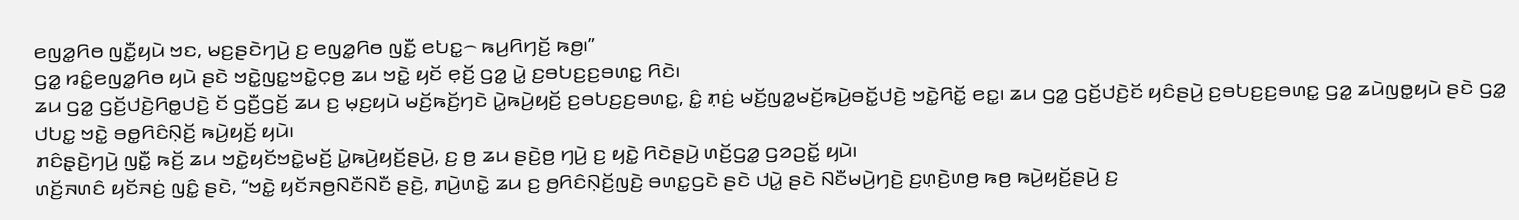ꤕꤜꤤ꤭ꤖꤥ ꤜꤢꤪ꤭ꤟꤣꤧ ꤠꤢ, ꤗꤢ꤬ꤔꤢꤧꤚꤣꤧ꤬ ꤢ꤬ ꤕꤜꤤ꤭ꤖꤥ ꤜꤢꤪ꤭ ꤕꤝꤢ꤭꤮ ꤒꤣ꤬ꤖꤚꤢꤩ꤬ ꤒꤥ꤬꤯”
ꤞꤤ꤭ ꤙꤢꤨ꤭ꤕꤜꤤ꤭ꤖꤥ ꤟꤣꤧ ꤔꤢꤧ ꤠꤢꤧ꤭ꤜꤢ꤭ꤠꤢꤧ꤭ꤍ꤫ꤥ꤬ ꤘꤣ ꤠꤢꤧ꤭ ꤟꤢꤩ ꤕ꤫ꤢꤩ꤬ ꤞꤤ꤭ ꤣꤧ꤭ ꤢ꤬ꤋꤝꤢ꤬ꤢ꤬ꤋꤛꤢ꤭ ꤖꤢꤧ꤯
ꤘꤣ ꤞꤤ꤭ ꤞꤢꤩ꤬ꤓꤢꤧ꤬ꤖꤥ꤭ꤓꤢꤧ꤬ ꤢꤩ ꤞꤢꤪ꤬ꤞꤢꤩ꤬ ꤘꤣ ꤢ꤬ ꤗ꤫ꤢ꤬ꤟꤣꤧ ꤗꤢꤩ꤬ꤒꤢꤩ꤬ꤚꤢꤧ ꤣꤧ꤭ꤒꤣꤧ꤬ꤟꤢꤩ꤬ ꤢ꤬ꤋꤝꤢ꤬ꤢ꤬ꤋꤛꤢ꤭, ꤢꤨ꤭ ꤊ꤫ꤢꤦ꤬ ꤗꤢꤩ꤬ꤜꤤ꤭ꤗꤢꤩ꤬ꤒꤣꤧ꤬ꤋꤢꤩ꤭ꤓꤢꤧ꤬ ꤠꤢꤧ꤭ꤖꤢꤩ꤭ ꤕꤢ꤭꤯ ꤘꤣ ꤞꤤ꤭ ꤞꤢꤩ꤬ꤓꤢꤧ꤬ꤢꤩ ꤟꤢꤨꤔꤣꤧ꤬ ꤢ꤬ꤋꤝꤢ꤬ꤢ꤬ꤋꤛꤢ꤭ ꤞꤤ꤭ ꤘꤣꤧꤜꤥ꤭ꤟꤣꤧ ꤔꤢꤧ ꤞꤤ꤭ ꤓꤝꤢ꤭ ꤠꤢꤧ꤭ ꤋꤥ꤭ꤖꤢꤨꤡ꤫ꤢꤩ꤬ ꤒꤣꤧ꤬ꤟꤢꤩ꤬ ꤟꤣꤧ꤯
ꤊꤢꤨꤔ꤫ꤢꤧ꤬ꤚꤣꤧ꤬ ꤜꤢꤪ꤭ ꤒꤢꤩ꤬ ꤘꤣ ꤠꤢꤧ꤭ꤟꤢꤩꤠꤢꤧ꤭ꤗꤢꤩ꤬ ꤣꤧ꤭ꤒꤣꤧ꤬ꤟꤢꤩ꤬ꤔꤣꤧ꤬, ꤢ꤬ ꤥ꤬ ꤘꤣ ꤔꤢꤧ꤬ꤥ꤬ ꤚꤣꤧ꤬ ꤢ꤬ ꤟꤢꤧ꤭ ꤖꤢꤧꤔꤣꤧ꤬ ꤛꤢꤩ꤬ꤞꤤ꤭ ꤞꤤꤑꤢꤩ꤭ ꤟꤣꤧ꤯
ꤛꤢꤩ꤬ꤏꤛꤢꤨ ꤟꤢꤩꤏꤢꤦ꤬ ꤜꤢꤨ꤭ ꤔꤢꤧ, “ꤠꤢꤧ꤭ ꤟꤢꤩꤏꤥ꤬ꤡꤢꤪꤡꤢꤪ ꤔꤢꤧ꤬, ꤊꤣꤧ꤬ꤛꤢꤧ꤭ ꤘꤣ ꤢ꤬ ꤥ꤬ꤖꤢꤨꤡ꤫ꤢꤩ꤬ꤜꤢꤧ꤬ ꤋꤛꤢ꤭ꤞꤢꤧ ꤔꤢꤧ ꤓꤣꤧ꤭ ꤔꤢꤧ ꤡꤢꤪꤗꤣꤧ꤬ꤚꤢꤧ꤬ ꤢ꤬ꤛ꤫ꤢꤧ꤬ꤛꤥ꤬ ꤒꤥ꤬ ꤒꤣꤧ꤬ꤟꤢꤩ꤬ꤔꤣꤧ꤬ ꤢ꤬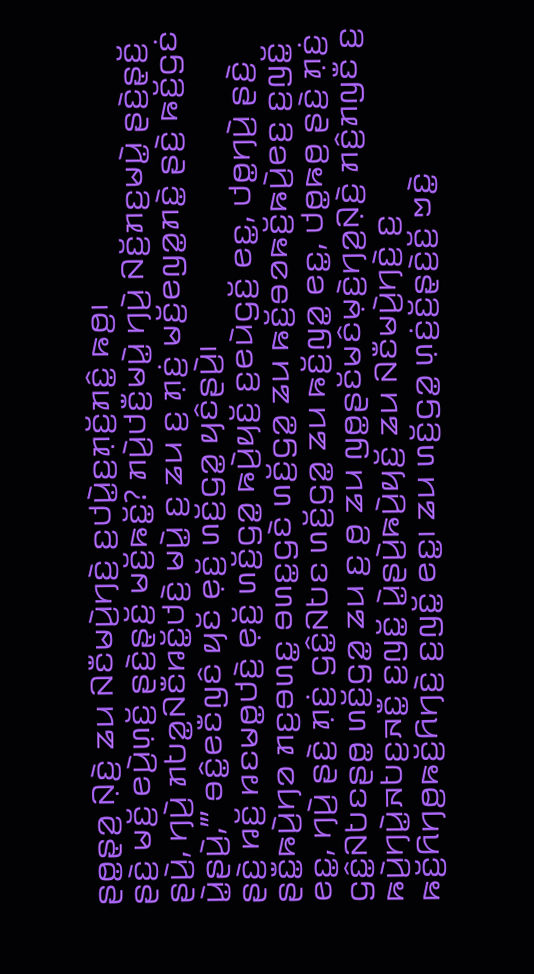ꤔꤥ꤭ꤔ꤫ꤤ꤬ ꤡ꤫ꤢꤧ꤬ ꤘꤣ ꤡꤢꤪꤗꤣꤧ꤬ꤚꤢꤧ꤬ ꤢ꤬ꤓꤣꤧ꤭ꤢ꤬ꤊ꤫ꤢꤩ꤬ꤊꤢꤨ꤭ ꤒꤥ꤬꤯
ꤔꤢꤧ꤬ ꤗꤢꤩ꤬ ꤕꤣꤧ꤬ꤛ꤫ꤢꤩ꤬ ꤔꤢꤧ꤬ꤔ꤫ꤢꤩ꤬ ꤗꤢꤩ꤬ꤒꤢꤩ꤭? ꤊꤣꤧ꤬ꤓꤢꤪ꤬ꤗꤣꤧ꤭ ꤚꤣꤧ꤬ ꤡꤢꤩ꤬ꤊꤢ꤬ꤗꤣꤧ꤭ ꤔꤢꤧ꤬ꤔ꤫ꤢꤩ꤬ ꤔꤣꤧ꤬, ꤚꤣꤧ꤬ ꤊꤝꤤ꤭ꤡꤢꤪꤙꤢꤩ꤭ꤓꤢꤧ꤬ ꤗꤣꤧ꤭ ꤢ꤬ ꤘꤣ ꤢ꤬ ꤊ꤫ꤢꤦ꤬ ꤗꤢꤩ꤬ꤕꤜꤤ꤭ꤊꤢꤧ꤭ ꤔꤢꤧ꤬ ꤒꤢꤩ꤬ꤞꤢꤦ ꤣꤧ꤭ꤔꤣꤧ꤬,’” ꤋꤢꤨ꤭ꤕꤢꤪꤜꤢꤨ ꤟꤢꤩ ꤕ꤫ꤢꤩ꤬ ꤛꤢꤩ꤬ꤞꤤ꤭ ꤟꤢꤨꤔꤣꤧ꤬꤯
ꤔꤢꤧ꤬ ꤙꤢꤩ꤬ ꤙꤢꤗꤥ꤭ꤓꤢꤧ꤬ ꤕ꤫ꤢꤩ꤬ ꤛꤢꤩ꤬ꤞꤤ꤭ ꤒꤣꤧ꤬ꤟꤢꤩ꤬ ꤢ꤬ꤕꤣꤧꤞꤢꤩ꤬ ꤕꤢ꤭, ꤓꤥ꤭ꤚꤣꤧ꤬ ꤔꤢꤧ꤬ ꤔꤢꤪ꤭ꤒꤣꤧ꤬ꤚꤤ ꤊꤢ꤬ꤋꤛꤢ꤭ ꤋꤛꤢ꤭ꤞꤢꤧ ꤛꤢꤩ꤬ꤞꤤ꤭ ꤘꤣ ꤒꤢꤩ꤬ꤋꤤꤒꤢꤩ꤬ꤒꤣꤧ꤬ꤕꤢ꤬ ꤢ꤬ꤜꤢꤩ꤭ ꤕꤢ꤭, ꤚꤣꤧ꤬ ꤔꤢꤧ꤬ ꤊ꤫ꤢꤦ꤬ ꤞꤢꤨ꤭ꤡꤝꤢ ꤛꤢꤩ꤬ꤞꤤ꤭ ꤘꤣ ꤒꤢꤩ꤬ꤜꤤ꤭ ꤕꤢ꤭, ꤓꤥ꤭ꤒꤥ꤬ ꤔꤢꤧ꤬ ꤊ꤫ꤢꤦ꤬ ꤞꤢꤨ꤭ꤡꤝꤢꤔꤥ꤭ ꤛꤢꤩ꤬ꤞꤤ꤭ ꤘꤣ ꤢ꤬ ꤥ꤬ ꤘꤣ ꤜꤥ꤭ꤔꤢꤩꤗꤢꤨꤗ꤫ꤢꤧ꤬ꤚꤤ꤬ꤡ꤫ꤢꤧ꤬ ꤊꤢꤨ꤬ꤊꤜꤢꤪ ꤢ꤬ ꤒꤣꤧ꤬ꤚꤣꤧ꤭ꤏꤝꤢ꤬ꤏꤢꤪ꤭ ꤢ꤬ꤜꤢꤩ꤭ ꤣꤧ꤭ꤔꤣꤧ꤬ꤒꤣꤧ꤬ꤟꤢꤩ꤬ ꤘꤣ ꤡꤢꤪꤗꤣꤧ꤬ꤚꤢꤧ꤬ ꤢ꤬ ꤒꤢꤩ꤬ꤖꤚꤥ꤬ꤒꤢꤩ꤬ꤖꤚꤢꤧ꤬ ꤢ꤬ꤜꤢꤩ꤭ ꤕꤢ꤭꤯ ꤘꤣ ꤛꤢꤩ꤬ꤞꤤ꤭ ꤛ꤫ꤢꤦ꤬ꤢꤩ꤬ꤔ꤫ꤢꤧ꤬ꤢꤩ꤬ ꤠꤢꤧ꤭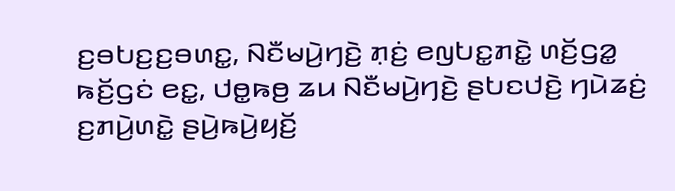ꤢ꤬ꤋꤝꤢ꤬ꤢ꤬ꤋꤛꤢ꤭, ꤡꤢꤪꤗꤣꤧ꤬ꤚꤢꤧ꤬ ꤊ꤫ꤢꤦ꤬ ꤕꤜꤝꤢ꤭ꤊꤢꤧ꤭ ꤛꤢꤩ꤬ꤞꤤ꤭ ꤒꤢꤩ꤬ꤞꤢꤦ ꤕꤢ꤭, ꤓꤥ꤭ꤒꤥ꤬ ꤘꤣ ꤡꤢꤪꤗꤣꤧ꤬ꤚꤢꤧ꤬ ꤔꤝꤢꤓꤢꤧ꤬ ꤚꤣꤧꤘꤢꤦ꤬ ꤢ꤬ꤊꤣꤧ꤬ꤛꤢꤧ꤭ ꤔꤣꤧ꤬ꤒꤣꤧ꤬ꤟꤢꤩ꤬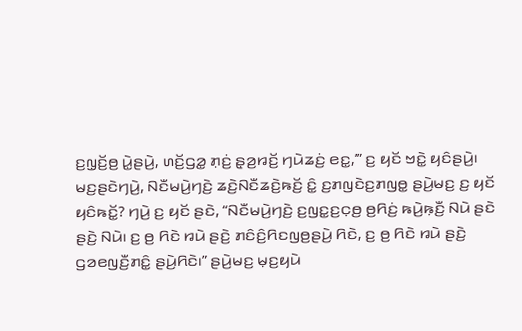ꤢ꤬ꤜ꤫ꤢꤩ꤬ꤥ꤬ ꤣꤧ꤭ꤔꤣꤧ꤬, ꤛꤢꤩ꤬ꤞꤤ꤭ ꤊ꤫ꤢꤦ꤬ ꤔ꤫ꤤ꤬ꤙꤢꤩ꤬ ꤚꤣꤧꤘꤢꤦ꤬ ꤕꤢ꤭,’” ꤢ꤬ ꤟꤢꤩ ꤠꤢꤧ꤭ ꤟꤢꤨꤔꤣꤧ꤬꤯
ꤗꤢ꤬ꤔꤢꤧꤚꤣꤧ꤬, ꤡꤢꤪꤗꤣꤧ꤬ꤚꤢꤧ꤬ ꤘꤢꤧ꤬ꤡꤢꤪꤘꤢꤧ꤬ꤒꤢꤩ꤬ ꤢꤨ꤭ ꤢ꤬ꤊꤜꤢꤧꤢ꤬ꤊꤜꤥ꤭ ꤔꤣꤧ꤬ꤗꤢ꤬ ꤢ꤬ ꤟꤢꤩ ꤟꤢꤨꤒꤢꤩ꤭? ꤚꤣꤧ꤬ ꤢ꤬ ꤟꤢꤩ ꤔꤢꤧ, “ꤡꤢꤪꤗꤣꤧ꤬ꤚꤢꤧ꤬ ꤢ꤬ꤜꤢ꤭ꤢ꤬ꤍ꤫ꤥ꤬ ꤥ꤬ꤖꤢꤦ꤬ ꤒꤣꤧ꤬ꤒ꤫ꤢꤪ꤬ ꤡꤣꤧ ꤔꤢꤧ ꤔꤢꤧ꤬ ꤡꤣꤧ꤯ ꤢ꤬ ꤥ꤬ ꤖꤢꤧ ꤙꤣꤧ ꤔꤢꤧ꤬ ꤊꤢꤨꤢꤨ꤬ꤖꤢꤜꤥ꤬ꤔꤣꤧ꤬ ꤖꤢꤧ, ꤢ꤬ ꤥ꤬ ꤖꤢꤧ ꤙꤣꤧ ꤔꤢꤧ꤬ ꤞꤤꤕꤜꤢꤪ꤬ꤊꤢꤨ꤭ ꤔꤣꤧ꤬ꤖꤢꤧ꤯” ꤔꤣꤧ꤬ꤗꤢ꤬ ꤗ꤫ꤢ꤬ꤟꤣꤧ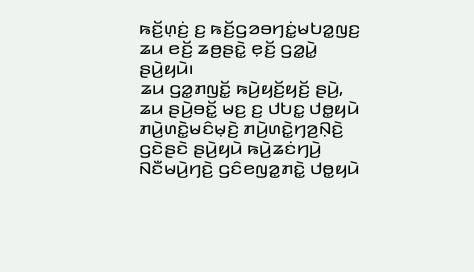ꤒꤢꤩ꤬ꤛ꤫ꤢꤦ꤬ ꤢ꤬ ꤒꤢꤩ꤬ꤞꤤꤋꤚꤢꤦ꤭ꤗꤝꤤ꤭ꤜꤢ꤬ ꤘꤣ ꤕꤢꤩ꤬ ꤘꤥ꤬ꤔꤢꤧ꤭ ꤕ꤫ꤢꤩ꤬ ꤞꤤ꤭ꤣꤧ꤭ ꤔꤣꤧ꤬ꤟꤣꤧ꤯
ꤘꤣ ꤞꤤ꤭ꤊꤜꤢꤩ꤭ ꤒꤣꤧ꤬ꤟꤢꤩ꤬ꤟꤢꤩ꤬ ꤔꤣꤧ꤬, ꤘꤣ ꤔꤣꤧ꤬ꤋꤢꤩ꤭ ꤗꤢ꤬ ꤢ꤬ ꤓꤝꤢ꤭ ꤓꤥ꤭ꤟꤣꤧ ꤊꤣꤧ꤬ꤛꤢꤧ꤭ꤗꤢꤨꤗ꤫ꤢꤧ꤬ ꤊꤣꤧ꤬ꤛꤢꤧ꤭ꤚꤤ꤬ꤡ꤫ꤢꤧ꤬ ꤞꤢꤧꤔꤢꤧ ꤔꤣꤧ꤬ꤟꤣꤧ ꤒꤣꤧ꤬ꤘꤢꤦꤚꤣꤧ꤬ ꤡꤢꤪꤗꤣꤧ꤬ꤚꤢꤧ꤬ ꤞꤢꤨꤕꤜꤤ꤭ꤊꤢꤧ꤭ ꤓꤥ꤭ꤟꤣꤧ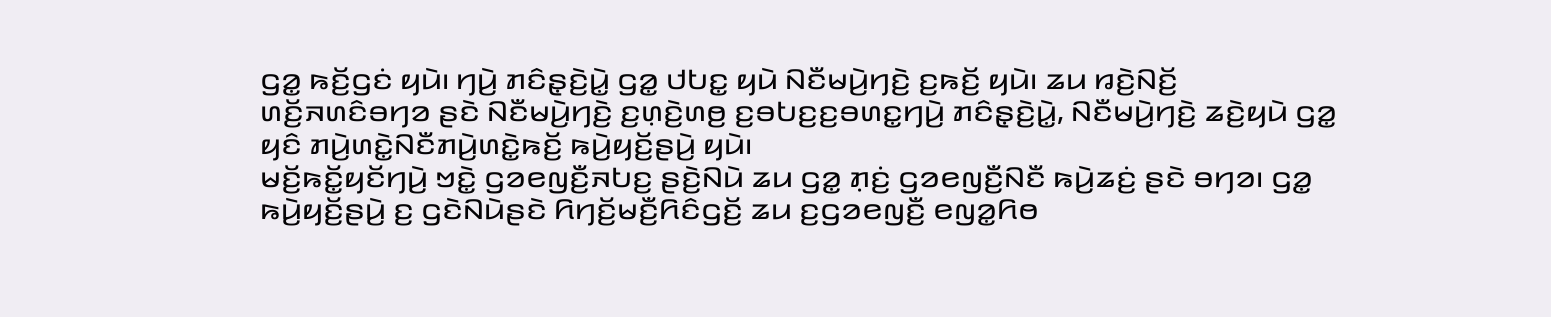ꤞꤤ꤭ ꤒꤢꤩ꤬ꤞꤢꤦ ꤟꤣꤧ꤯ ꤚꤣꤧ꤬ ꤊꤢꤨꤔ꤫ꤢꤧ꤬ꤣꤧ꤭ ꤞꤤ꤭ ꤓꤝꤢ꤭ ꤟꤣꤧ ꤡꤢꤪꤗꤣꤧ꤬ꤚꤢꤧ꤬ ꤢ꤬ꤒꤢꤩ꤬ ꤟꤣꤧ꤯ ꤘꤣ ꤙꤢꤧ꤬ꤡꤢꤩ꤬ ꤛꤢꤩ꤬ꤏꤛꤢꤨꤋꤚꤤ ꤔꤢꤧ ꤡꤢꤪꤗꤣꤧ꤬ꤚꤢꤧ꤬ ꤢ꤬ꤛ꤫ꤢꤧ꤬ꤛꤥ꤬ ꤢ꤬ꤋꤝꤢ꤬ꤢ꤬ꤋꤛꤢ꤭ꤚꤣꤧ꤬ ꤊꤢꤨꤔ꤫ꤢꤧ꤬ꤣꤧ꤭, ꤡꤢꤪꤗꤣꤧ꤬ꤚꤢꤧ꤬ ꤘꤢꤧ꤬ꤟꤣꤧ ꤞꤤ꤭ ꤟꤢꤨ ꤊꤣꤧ꤬ꤛꤢꤧ꤭ꤡꤢꤪꤊꤣꤧ꤬ꤛꤢꤧ꤭ꤒꤢꤩ꤬ ꤒꤣꤧ꤬ꤟꤢꤩ꤬ꤔꤣꤧ꤬ ꤟꤣꤧ꤯
ꤗꤢꤩ꤬ꤒꤢꤩ꤭ꤟꤢꤩꤚꤣꤧ꤬ ꤠꤢꤧ꤭ ꤞꤤꤕꤜꤢꤪ꤬ꤏꤝꤢ꤬ ꤔꤢꤧ꤬ꤡꤣꤧ ꤘꤣ ꤞꤤ꤭ ꤊ꤫ꤢꤦ꤬ ꤞꤤꤕꤜꤢꤪ꤬ꤡꤢꤪ ꤒꤣꤧ꤬ꤘꤢꤦ꤬ ꤔꤢꤧ ꤋꤚꤤ꤯ ꤞꤤ꤭ ꤒꤣꤧ꤬ꤟꤢꤩ꤬ꤔꤣꤧ꤬ ꤢ꤬ ꤞꤢꤧꤡꤣꤧꤔꤢꤧ ꤖꤚꤢꤩ꤬ꤗꤢꤪ꤬ꤖꤢꤨꤞꤢꤩ꤬ ꤘꤣ ꤢ꤬ꤞꤤꤕꤜꤢꤪ꤬ ꤕꤜꤤ꤭ꤖꤥ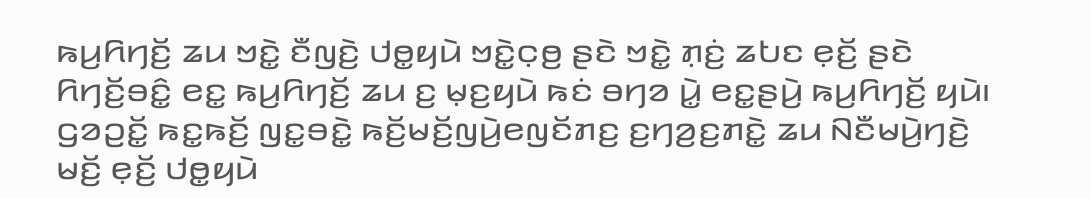ꤒꤣ꤬ꤖꤚꤢꤩ꤬ ꤘꤣ ꤠꤢꤧ꤭ ꤢꤪꤜꤢꤧ꤬ ꤓꤥ꤭ꤟꤣꤧ ꤠꤢꤧ꤭ꤍ꤫ꤥ꤬ ꤔꤢꤧ ꤠꤢꤧ꤭ ꤊ꤫ꤢꤦ꤬ ꤘꤝꤢ ꤕ꤫ꤢꤩ꤬ ꤔꤢꤧ ꤖꤚꤢꤩ꤬ꤋꤢꤨ꤭ ꤕꤢ꤭ ꤒꤣ꤬ꤖꤚꤢꤩ꤬ ꤘꤣ ꤢ꤬ ꤗ꤫ꤢ꤬ꤟꤣꤧ ꤒꤢꤦ ꤋꤚꤤ ꤣꤧ꤭ ꤕꤢ꤭ꤔꤣꤧ꤬ ꤒꤣ꤬ꤖꤚꤢꤩ꤬ ꤟꤣꤧ꤯
ꤞꤤꤑꤢꤩ꤭ ꤒꤢ꤭ꤒꤢꤩ꤬ ꤜꤢ꤭ꤋꤢꤧ꤭ ꤒꤢꤩ꤬ꤗꤢꤩ꤬ꤜꤣꤧ꤬ꤕꤜꤢꤩꤊꤢ꤬ ꤢ꤬ꤚꤤ꤬ꤢ꤬ꤊꤢꤧ꤭ ꤘꤣ ꤡꤢꤪꤗꤣꤧ꤬ꤚꤢꤧ꤬ ꤗꤢꤩ꤬ ꤕ꤫ꤢꤩ꤬ ꤓꤥ꤭ꤟꤣꤧ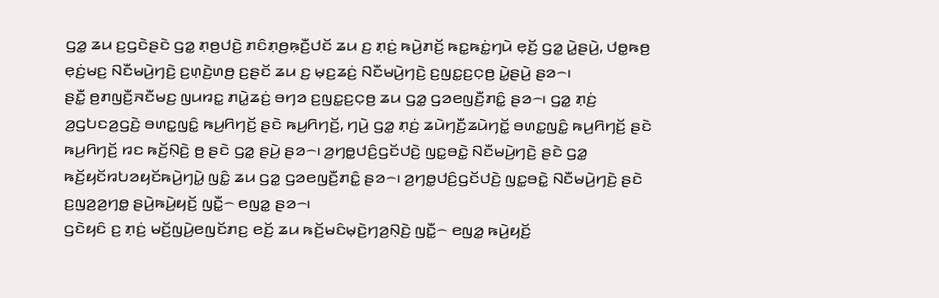ꤞꤤ꤭ ꤘꤣ ꤢ꤬ꤞꤢꤧꤔꤢꤧ ꤞꤤ꤭ ꤊ꤫ꤥ꤬ꤓꤢꤧ꤬ ꤊꤢꤨꤊ꤫ꤥ꤬ꤒ꤫ꤢꤪ꤬ꤓꤢꤩ ꤘꤣ ꤢ꤬ ꤊ꤫ꤢꤦ꤬ ꤒꤣꤧ꤬ꤊꤢꤩ꤬ ꤒꤢ꤭ꤒꤢꤦ꤭ꤚꤣꤧ ꤕ꤫ꤢꤩ꤬ ꤞꤤ꤭ ꤣꤧ꤭ꤔꤣꤧ꤬, ꤓꤥ꤭ꤒꤥ꤬ ꤕ꤫ꤢꤦ꤬ꤗꤢ꤬ ꤡꤢꤪꤗꤣꤧ꤬ꤚꤢꤧ꤬ ꤢ꤬ꤛ꤫ꤢꤧ꤬ꤛꤥ꤬ ꤢ꤬ꤔꤢꤩ ꤘꤣ ꤢ꤬ ꤗ꤫ꤢ꤬ꤘꤢꤦ꤬ ꤡꤢꤪꤗꤣꤧ꤬ꤚꤢꤧ꤬ ꤢ꤬ꤜꤢ꤭ꤢ꤬ꤍ꤫ꤥ꤬ ꤣꤧ꤭ꤔꤣꤧ꤬ ꤔꤤ꤮꤯
ꤔꤢꤪ꤭ ꤥ꤬ꤊꤜꤢꤪ꤬ꤏꤢꤪꤗꤢ꤬ ꤜꤣꤙꤢ꤭ ꤊꤣꤧ꤭ꤘꤢꤦ꤬ ꤋꤚꤤ ꤢ꤬ꤜꤢ꤭ꤢ꤬ꤍ꤫ꤥ꤬ ꤘꤣ ꤞꤤ꤭ ꤞꤤꤕꤜꤢꤪ꤬ꤊꤢꤨ꤭ ꤔꤤ꤮꤯ ꤞꤤ꤭ ꤊ꤫ꤢꤦ꤬ ꤤ꤬ꤞꤝꤢꤤ꤬ꤞꤢꤧ꤬ ꤋꤛꤢ꤭ꤜꤢꤨ꤭ ꤒꤣ꤬ꤖꤚꤢꤩ꤬ ꤔꤢꤧ ꤒꤣ꤬ꤖꤚꤢꤩ꤬, ꤚꤣꤧ꤬ ꤞꤤ꤭ ꤊ꤫ꤢꤦ꤬ ꤘꤣꤧꤚꤢꤪ꤬ꤘꤣꤧꤚꤢꤩ꤭ ꤋꤛꤢ꤭ꤜꤢꤨ꤭ ꤒꤣ꤬ꤖꤚꤢꤩ꤬ ꤔꤢꤧ ꤒꤣ꤬ꤖꤚꤢꤩ꤬ ꤙꤢ ꤒꤢꤩ꤬ꤡ꤫ꤢꤧ꤬ ꤥ꤬ ꤔꤢꤧ ꤞꤤ꤭ ꤔꤣꤧ꤬ ꤔꤤ꤮꤯ ꤤ꤬ꤚꤥ꤭ꤓꤢꤨ꤬ꤞꤢꤩꤓꤢꤧ꤬ ꤜꤢ꤭ꤋꤢꤧ꤭ ꤡꤢꤪꤗꤣꤧ꤬ꤚꤢꤧ꤬ ꤔꤢꤧ ꤞꤤ꤭ ꤒꤢꤩ꤬ꤟꤢꤩꤙꤝꤤꤟꤢꤩꤒꤣꤧ꤬ꤚꤣꤧ꤭ ꤜꤢꤨ꤭ ꤘꤣ ꤞꤤ꤭ ꤞꤤꤕꤜꤢꤪ꤬ꤊꤢꤨ꤭ ꤔꤤ꤮꤯ ꤤ꤬ꤚꤥ꤭ꤓꤢꤨ꤬ꤞꤢꤩꤓꤢꤧ꤬ ꤜꤢ꤭ꤋꤢꤧ꤭ ꤡꤢꤪꤗꤣꤧ꤬ꤚꤢꤧ꤬ ꤔꤢꤧ ꤢ꤬ꤜꤤ꤬ꤤ꤬ꤚꤥ꤭ ꤔꤣꤧ꤬ꤒꤣꤧ꤬ꤟꤢꤩ꤬ ꤜꤢꤪ꤭꤮ ꤕꤜꤤ꤭ ꤔꤤ꤮꤯
ꤞꤢꤧꤟꤢꤨ ꤢ꤬ ꤊ꤫ꤢꤦ꤬ ꤗꤢꤩ꤬ꤜꤣꤧ꤬ꤕꤜꤢꤩꤊꤢ꤬ ꤕꤢꤩ꤬ ꤘꤣ ꤒꤢꤩ꤬ꤗꤢꤨꤗ꤫ꤢꤧ꤬ꤚꤤ꤬ꤡ꤫ꤢꤧ꤬ ꤜꤢꤪ꤭꤮ ꤕꤜꤤ꤭ ꤒꤣꤧ꤬ꤟꤢꤩ꤬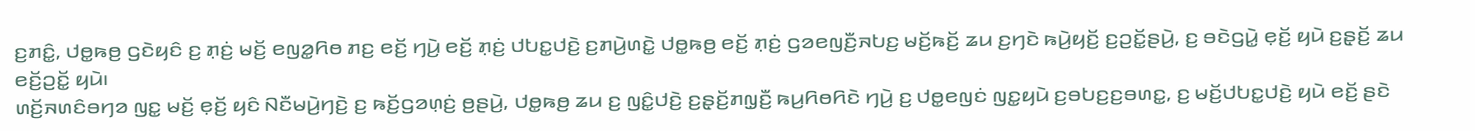ꤢ꤬ꤊꤢꤨ꤭, ꤓꤥ꤭ꤒꤥ꤬ ꤞꤢꤧꤟꤢꤨ ꤢ꤬ ꤊ꤫ꤢꤦ꤬ ꤗꤢꤩ꤬ ꤕꤜꤤ꤭ꤖꤥ ꤊꤢ꤬ ꤕꤢꤩ꤬ ꤚꤣꤧ꤬ ꤕꤢꤩ꤬ ꤊ꤫ꤢꤦ꤬ ꤓꤝꤢ꤭ꤓꤢꤧ꤬ ꤢ꤬ꤊꤣꤧ꤬ꤛꤢꤧ꤭ ꤓꤥ꤭ꤒꤥ꤬ ꤕꤢꤩ꤬ ꤊ꤫ꤢꤦ꤬ ꤞꤤꤕꤜꤢꤪ꤬ꤏꤝꤢ꤬ ꤗꤢꤩ꤬ꤒꤢꤩ꤬ ꤘꤣ ꤢ꤬ꤚꤢꤧ ꤒꤣꤧ꤬ꤟꤢꤩ꤬ ꤢ꤬ꤑꤢꤩ꤭ꤔꤣꤧ꤬, ꤢ꤬ ꤋꤢꤧꤞꤣꤧ꤭ ꤕ꤫ꤢꤩ꤬ ꤟꤣꤧ ꤢ꤬ꤔ꤫ꤢꤩ꤬ ꤘꤣ ꤕꤢꤩ꤬ꤑꤢꤩ꤭ ꤟꤣꤧ꤯
ꤛꤢꤩ꤬ꤏꤛꤢꤨꤋꤚꤤ ꤜꤢ꤭ ꤗꤢꤩ꤬ ꤕ꤫ꤢꤩ꤬ ꤟꤢꤨ ꤡꤢꤪꤗꤣꤧ꤬ꤚꤢꤧ꤬ ꤢ꤬ ꤒꤢꤩ꤬ꤞꤤꤛ꤫ꤢꤦ꤬ ꤥ꤬ꤔꤣꤧ꤬, ꤓꤥ꤭ꤒꤥ꤬ ꤘꤣ ꤢ꤬ ꤜꤢꤨ꤭ꤓꤢꤧ꤬ ꤢ꤬ꤔ꤫ꤢꤩ꤬ꤊꤜ꤫ꤢꤪ꤬ ꤒꤣ꤬ꤖꤥꤖꤢꤧ ꤚꤣꤧ꤬ ꤢ꤬ ꤓꤥ꤭ꤕꤜꤢꤦ ꤜꤢ꤭ꤟꤣꤧ ꤢ꤬ꤋꤝꤢ꤬ꤢ꤬ꤋꤛꤢ꤭, ꤢ꤬ ꤗꤢꤩ꤬ꤓꤝꤢ꤭ꤓꤢꤧ꤬ ꤟꤣꤧ ꤕꤢꤩ꤬ ꤔꤢꤧ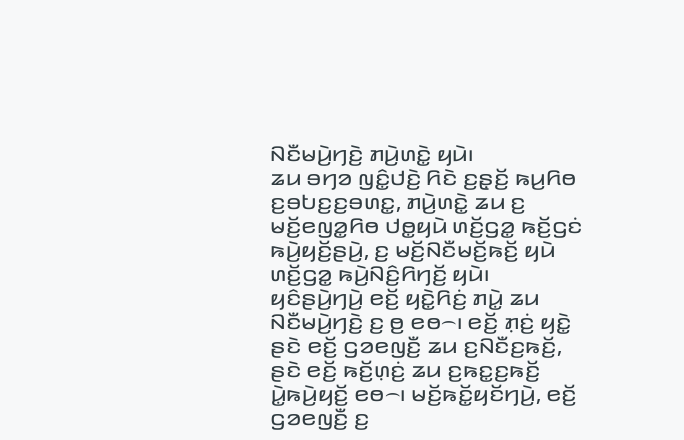ꤡꤢꤪꤗꤣꤧ꤬ꤚꤢꤧ꤬ ꤊꤣꤧ꤬ꤛꤢꤧ꤭ ꤟꤣꤧ꤯
ꤘꤣ ꤋꤚꤤ ꤜꤢꤨ꤭ꤓꤢꤧ꤬ ꤖꤢꤧ ꤢ꤬ꤔ꤫ꤢꤩ꤬ ꤒꤣ꤬ꤖꤥ ꤢ꤬ꤋꤝꤢ꤬ꤢ꤬ꤋꤛꤢ꤭, ꤊꤣꤧ꤬ꤛꤢꤧ꤭ ꤘꤣ ꤢ꤬ ꤗꤢꤩ꤬ꤕꤜꤤ꤭ꤖꤥ ꤓꤥ꤭ꤟꤣꤧ ꤛꤢꤩ꤬ꤞꤤ꤭ ꤒꤢꤩ꤬ꤞꤢꤦ ꤒꤣꤧ꤬ꤟꤢꤩ꤬ꤔꤣꤧ꤬, ꤢ꤬ ꤗꤢꤩ꤬ꤡꤢꤪꤗꤢꤩ꤬ꤒꤢꤩ꤬ ꤟꤣꤧ ꤛꤢꤩ꤬ꤞꤤ꤭ ꤒꤣꤧ꤬ꤡꤢꤨ꤬ꤖꤚꤢꤩ꤬ ꤟꤣꤧ꤯
ꤟꤢꤨꤔꤣꤧ꤬ꤚꤣꤧ꤬ ꤕꤢꤩ꤬ ꤟꤢꤧ꤭ꤖꤢꤦ꤬ ꤊꤣꤧ꤭ ꤘꤣ ꤡꤢꤪꤗꤣꤧ꤬ꤚꤢꤧ꤬ ꤢ꤬ ꤥ꤬ ꤕꤥ꤮꤯ ꤕꤢꤩ꤬ ꤊ꤫ꤢꤦ꤬ ꤟꤢꤧ꤭ ꤔꤢꤧ ꤕꤢꤩ꤬ ꤞꤤꤕꤜꤢꤪ꤬ ꤘꤣ ꤢ꤬ꤡꤢꤪꤢ꤬ꤒꤢꤩ꤬, ꤔꤢꤧ ꤕꤢꤩ꤬ ꤒꤢꤩ꤬ꤛ꤫ꤢꤦ꤬ ꤘꤣ ꤢ꤬ꤒꤢ꤭ꤢ꤬ꤒꤢꤩ꤬ ꤣꤧ꤭ꤒꤣꤧ꤬ꤟꤢꤩ꤬ ꤕꤥ꤮꤯ ꤗꤢꤩ꤬ꤒꤢꤩ꤭ꤟꤢꤩꤚꤣꤧ꤬, ꤕꤢꤩ꤬ ꤞꤤꤕꤜꤢꤪ꤬ ꤢ꤬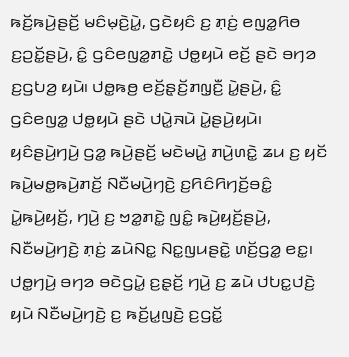ꤒꤢꤩ꤬ꤒꤣꤧ꤬ꤔꤢꤩ꤬ ꤗꤢꤨꤗ꤫ꤢꤧ꤬ꤣꤧ꤭, ꤞꤢꤧꤟꤢꤨ ꤢ꤬ ꤊ꤫ꤢꤦ꤬ ꤕꤜꤤ꤭ꤖꤥ ꤢ꤬ꤑꤢꤩ꤭ꤔꤣꤧ꤬, ꤢꤨ꤭ ꤞꤢꤨꤕꤜꤤ꤭ꤊꤢꤧ꤭ ꤓꤥ꤭ꤟꤣꤧ ꤕꤢꤩ꤬ ꤔꤢꤧ ꤋꤚꤤ ꤢ꤬ꤞꤝꤤ꤬ ꤟꤣꤧ꤯ ꤓꤥ꤭ꤒꤥ꤬ ꤕꤢꤩ꤬ꤔ꤫ꤢꤩ꤬ꤊꤜ꤫ꤢꤪ꤬ ꤣꤧ꤭ꤔꤣꤧ꤬, ꤢꤨ꤭ ꤞꤢꤨꤕꤜꤤ꤭ ꤓꤥ꤭ꤟꤣꤧ ꤔꤢꤧ ꤓꤣꤧ꤭ꤏꤣꤧ ꤣꤧ꤭ꤔꤣꤧ꤬ꤟꤣꤧ꤯
ꤟꤢꤨꤔꤣꤧ꤬ꤚꤣꤧ꤬ ꤞꤤ꤭ ꤒꤣꤧ꤬ꤔꤢꤩ꤬ ꤗꤢꤧꤗꤣꤧ꤭ ꤊꤣꤧ꤬ꤛꤢꤧ꤭ ꤘꤣ ꤢ꤬ ꤟꤢꤩ ꤒꤣꤧ꤬ꤗꤥ꤭ꤒꤣꤧ꤬ꤊꤢꤩ꤬ ꤡꤢꤪꤗꤣꤧ꤬ꤚꤢꤧ꤬ ꤢ꤬ꤖꤢꤨꤖꤚꤢꤩ꤬ꤋꤢꤨ꤭ ꤣꤧ꤭ꤒꤣꤧ꤬ꤟꤢꤩ꤬, ꤚꤣꤧ꤬ ꤢ꤬ ꤠꤤ꤭ꤊꤢꤧ꤭ ꤜꤢꤨ꤭ ꤒꤣꤧ꤬ꤟꤢꤩ꤬ꤔꤣꤧ꤬, ꤡꤢꤪꤗꤣꤧ꤬ꤚꤢꤧ꤬ ꤊ꤫ꤢꤦ꤬ ꤘꤣꤧꤡꤢ꤭ ꤡꤢ꤭ꤜꤣꤔꤢꤧ꤭ ꤛꤢꤩ꤬ꤞꤤ꤭ ꤕꤢ꤭꤯ ꤓꤥ꤭ꤚꤣꤧ꤬ ꤋꤚꤤ ꤋꤢꤧꤞꤣꤧ꤭ ꤢ꤬ꤔ꤫ꤢꤩ꤬ ꤚꤣꤧ꤬ ꤢ꤬ ꤘꤣꤧ ꤓꤝꤢ꤭ꤓꤢꤧ꤬ ꤟꤣꤧ ꤡꤢꤪꤗꤣꤧ꤬ꤚꤢꤧ꤬ ꤢ꤬ ꤒꤢꤩ꤬ꤣ꤭ꤜꤢꤧ꤬ ꤢ꤬ꤞꤢꤩ꤭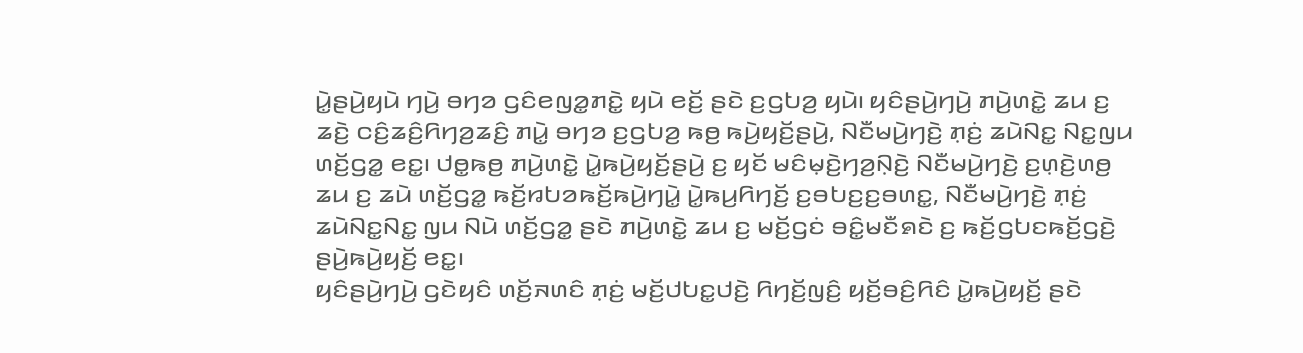ꤣꤧ꤭ꤔꤣꤧ꤬ꤟꤣꤧ ꤚꤣꤧ꤬ ꤋꤚꤤ ꤞꤢꤨꤕꤜꤤ꤭ꤊꤢꤧ꤭ ꤟꤣꤧ ꤕꤢꤩ꤬ ꤔꤢꤧ ꤢ꤬ꤞꤝꤤ꤬ ꤟꤣꤧ꤯ ꤟꤢꤨꤔꤣꤧ꤬ꤚꤣꤧ꤬ ꤊꤣꤧ꤬ꤛꤢꤧ꤭ ꤘꤣ ꤢ꤬ ꤘꤢꤧ꤬ ꤍꤢꤨ꤬ꤘꤢꤨ꤬ꤖꤚꤤ꤬ꤘꤢꤨ꤬ ꤊꤣꤧ꤭ ꤋꤚꤤ ꤢ꤬ꤞꤝꤤ꤬ ꤒꤥ꤬ ꤒꤣꤧ꤬ꤟꤢꤩ꤬ꤔꤣꤧ꤬, ꤡꤢꤪꤗꤣꤧ꤬ꤚꤢꤧ꤬ ꤊ꤫ꤢꤦ꤬ ꤘꤣꤧꤡꤢ꤭ ꤡꤢ꤭ꤜꤣ ꤛꤢꤩ꤬ꤞꤤ꤭ ꤕꤢ꤭꤯ ꤓꤥ꤭ꤒꤥ꤬ ꤊꤣꤧ꤬ꤛꤢꤧ꤭ ꤣꤧ꤭ꤒꤣꤧ꤬ꤟꤢꤩ꤬ꤔꤣꤧ꤬ ꤢ꤬ ꤟꤢꤩ ꤗꤢꤨꤗ꤫ꤢꤧ꤬ꤚꤤ꤬ꤡ꤫ꤢꤧ꤬ ꤡꤢꤪꤗꤣꤧ꤬ꤚꤢꤧ꤬ ꤢ꤬ꤛ꤫ꤢꤧ꤬ꤛꤥ꤬ ꤘꤣ ꤢ꤬ ꤘꤣꤧ ꤛꤢꤩ꤬ꤞꤤ꤭ ꤒꤢꤩ꤬ꤙꤝꤤꤒꤢꤩ꤬ꤒꤣꤧ꤬ꤚꤣꤧ꤭ ꤣꤧ꤭ꤒꤣ꤬ꤖꤚꤢꤩ꤬ ꤢ꤬ꤋꤝꤢ꤬ꤢ꤬ꤋꤛꤢ꤭, ꤡꤢꤪꤗꤣꤧ꤬ꤚꤢꤧ꤬ ꤊ꤫ꤢꤦ꤬ ꤘꤣꤧꤡꤢ꤭ꤡꤢ꤭ ꤜꤣ ꤡꤣꤧ ꤛꤢꤩ꤬ꤞꤤ꤭ ꤔꤢꤧ ꤊꤣꤧ꤬ꤛꤢꤧ꤭ ꤘꤣ ꤢ꤬ ꤗꤢꤩ꤬ꤞꤢꤦ ꤋꤢꤨ꤭ꤗꤢꤪꤎꤢꤧ ꤢ꤬ ꤒꤢꤩ꤬ꤞꤝꤢꤒꤢꤩ꤬ꤞꤢꤧ꤬ ꤔꤣꤧ꤬ꤒꤣꤧ꤬ꤟꤢꤩ꤬ ꤕꤢ꤭꤯
ꤟꤢꤨꤔꤣꤧ꤬ꤚꤣꤧ꤬ ꤞꤢꤧꤟꤢꤨ ꤛꤢꤩ꤬ꤏꤛꤢꤨ ꤊ꤫ꤢꤦ꤬ ꤗꤢꤩ꤬ꤓꤝꤢ꤭ꤓꤢꤧ꤬ ꤖꤚꤢꤩ꤬ꤜꤢꤨ꤬ ꤟꤢꤩ꤬ꤋꤢꤨ꤬ꤖꤢꤨ ꤣꤧ꤭ꤒꤣꤧ꤬ꤟꤢꤩ꤬ ꤔꤢꤧ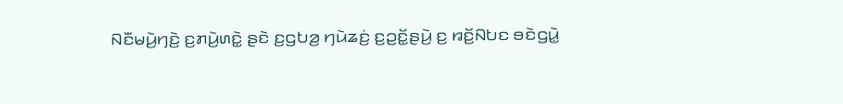ꤡꤢꤪꤗꤣꤧ꤬ꤚꤢꤧ꤬ ꤢ꤬ꤊꤣꤧ꤬ꤛꤢꤧ꤭ ꤔꤢꤧ ꤢ꤬ꤞꤝꤤ꤬ ꤚꤣꤧꤘꤢꤦ꤬ ꤢ꤬ꤑꤢꤩ꤭ꤔꤣꤧ꤬ ꤢ꤬ ꤙꤢꤩ꤬ꤡꤝꤢ ꤋꤢꤧꤞꤣꤧ꤭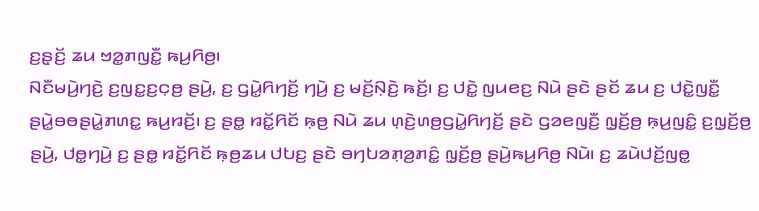ꤢ꤬ꤔ꤫ꤢꤩ꤬ ꤘꤣ ꤠꤤ꤭ꤊꤜꤢꤪ꤭ ꤒꤣ꤬ꤖꤥ꤬꤯
ꤡꤢꤪꤗꤣꤧ꤬ꤚꤢꤧ꤬ ꤢ꤬ꤜꤢ꤭ꤢ꤬ꤍ꤫ꤥ꤬ ꤔꤣꤧ꤬, ꤢ꤬ ꤞꤣꤧ꤭ꤖꤚꤢꤩ꤬ ꤚꤣꤧ꤬ ꤢ꤬ ꤗꤢꤩ꤬ꤡ꤫ꤢꤧ꤬ ꤒꤢꤩ꤬꤯ ꤢ꤬ ꤓꤢꤧ꤭ ꤜꤣꤕꤢ꤬ ꤡꤣꤧ ꤔꤢꤧ ꤔꤢꤩ ꤘꤣ ꤢ꤬ ꤓꤢꤧ꤭ꤜꤢꤪ꤭ ꤔꤣꤧ꤭ꤋꤥꤔꤣꤧ꤭ꤊꤛꤢ꤭ ꤒꤣ꤬ꤙꤢꤩ꤬꤯ ꤢ꤬ ꤔꤥ꤭ ꤙꤢꤩ꤭ꤖꤢꤩ ꤒ꤫ꤥ꤬ ꤡꤣꤧ ꤘꤣ ꤛ꤫ꤢꤧ꤬ꤛꤥ꤬ꤞꤣꤧ꤭ꤖꤚꤢꤩ꤬ ꤔꤢꤧ ꤞꤤꤕꤜꤢꤪ꤬ ꤜ꤫ꤢꤩ꤬ꤥ꤬ ꤒ꤫ꤣ꤬ꤜꤢꤨ꤭ ꤢ꤬ꤜ꤫ꤢꤩ꤬ꤥ꤬ ꤔꤣꤧ꤬, ꤓꤥ꤭ꤚꤣꤧ꤬ ꤢ꤬ ꤔꤥ꤭ ꤙꤢꤩ꤭ꤖꤢꤩ ꤒ꤫ꤥ꤬ꤘꤣ ꤓꤝꤢ꤬ ꤔꤢꤧ ꤋꤚꤝꤤꤊ꤫ꤤ꤬ꤊꤢꤨ꤭ ꤜ꤫ꤢꤩ꤬ꤥ꤬ ꤔꤣꤧ꤬ꤒꤣ꤬ꤖꤥ꤬ ꤡꤣꤧ꤯ ꤢ꤬ ꤘꤣꤧꤓꤢꤩ꤬ꤜꤥ꤭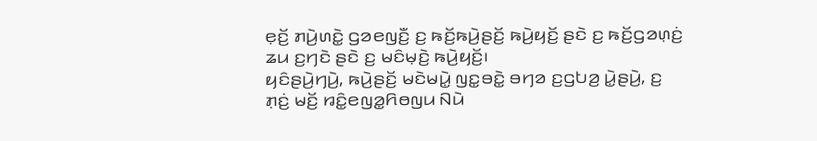ꤕ꤫ꤢꤩ꤬ ꤊꤣꤧ꤬ꤛꤢꤧ꤭ ꤞꤤꤕꤜꤢꤪ꤬ ꤢ꤬ ꤒꤢꤩ꤬ꤒꤣꤧ꤬ꤔꤢꤩ꤬ ꤒꤣꤧ꤬ꤟꤢꤩ꤬ ꤔꤢꤧ ꤢ꤬ ꤒꤢꤩ꤬ꤞꤤꤛ꤫ꤢꤦ꤬ ꤘꤣ ꤢ꤬ꤚꤢꤧ ꤔꤢꤧ ꤢ꤬ ꤗꤢꤨꤗ꤫ꤢꤧ꤬ ꤒꤣꤧ꤬ꤟꤢꤩ꤬꤯
ꤟꤢꤨꤔꤣꤧ꤬ꤚꤣꤧ꤬, ꤒꤣꤧ꤬ꤔꤢꤩ꤬ ꤗꤢꤧꤗꤣꤧ꤭ ꤜꤢ꤭ꤋꤢꤧ꤭ ꤋꤚꤤ ꤢ꤬ꤞꤝꤤ꤬ ꤣꤧ꤭ꤔꤣꤧ꤬, ꤢ꤬ ꤊ꤫ꤢꤦ꤬ ꤗꤢꤩ꤬ ꤙꤢꤨ꤭ꤕꤜꤤ꤭ꤖꤥꤜꤣ ꤡꤣꤧ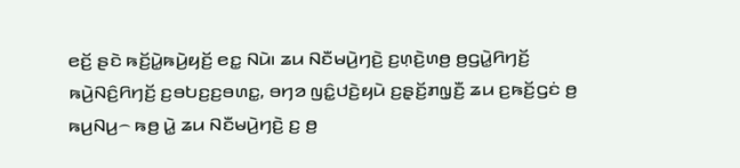ꤕꤢꤩ꤬ ꤔꤢꤧ ꤒꤢꤩ꤬ꤣꤧ꤭ꤒꤣꤧ꤬ꤟꤢꤩ꤬ ꤕꤢ꤭ ꤡꤣꤧ꤯ ꤘꤣ ꤡꤢꤪꤗꤣꤧ꤬ꤚꤢꤧ꤬ ꤢ꤬ꤛ꤫ꤢꤧ꤬ꤛꤥ꤬ ꤥ꤬ꤞꤣꤧ꤭ꤖꤚꤢꤩ꤬ ꤒꤣꤧ꤬ꤡꤢꤨ꤬ꤖꤚꤢꤩ꤬ ꤢ꤬ꤋꤝꤢ꤬ꤢ꤬ꤋꤛꤢ꤭, ꤋꤚꤤ ꤜꤢꤨ꤭ꤓꤢꤧ꤬ꤟꤣꤧ ꤢ꤬ꤔ꤫ꤢꤩ꤬ꤊꤜ꤫ꤢꤪ꤬ ꤘꤣ ꤢ꤬ꤒꤢꤩ꤬ꤞꤢꤦ ꤥ꤬ ꤒꤣ꤬ꤡꤣ꤬꤮ ꤒꤥ꤬ ꤣꤧ꤭ ꤘꤣ ꤡꤢꤪꤗꤣꤧ꤬ꤚꤢꤧ꤬ ꤢ꤬ ꤥ꤬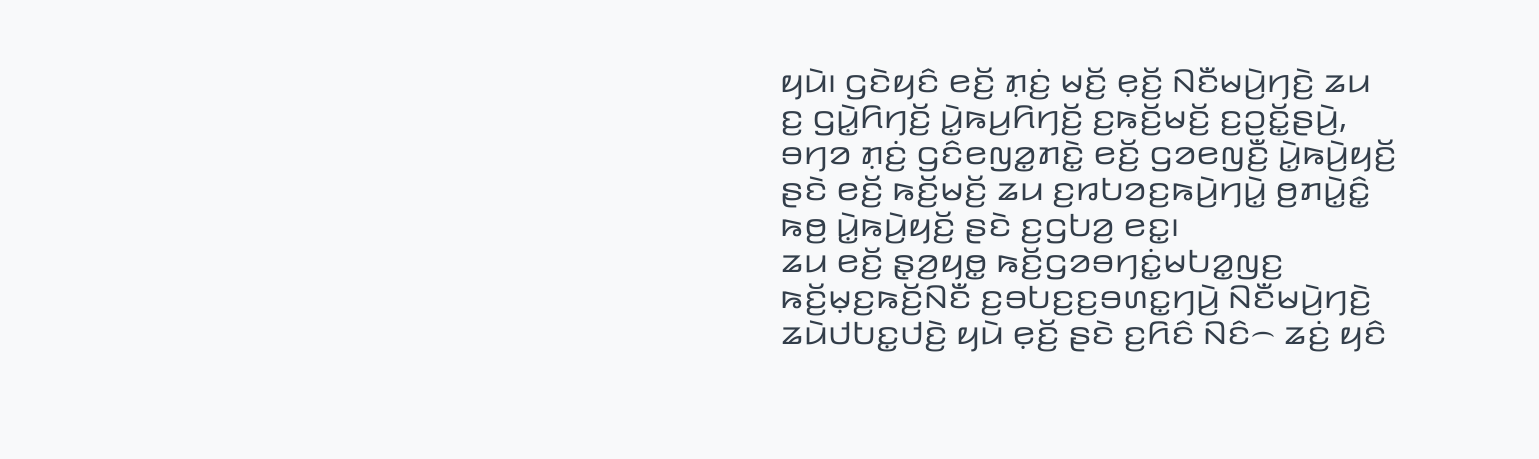ꤟꤣꤧ꤯ ꤞꤢꤧꤟꤢꤨ ꤕꤢꤩ꤬ ꤊ꤫ꤢꤦ꤬ ꤗꤢꤩ꤬ ꤕ꤫ꤢꤩ꤬ ꤡꤢꤪꤗꤣꤧ꤬ꤚꤢꤧ꤬ ꤘꤣ ꤢ꤬ ꤞꤣꤧ꤭ꤖꤚꤢꤩ꤬ ꤣꤧ꤭ꤒꤣ꤬ꤖꤚꤢꤩ꤬ ꤢ꤬ꤒꤢꤩ꤬ꤗꤢꤩ꤬ ꤢ꤬ꤑꤢꤩ꤭ꤔꤣꤧ꤬, ꤋꤚꤤ ꤊ꤫ꤢꤦ꤬ ꤞꤢꤨꤕꤜꤤ꤭ꤊꤢꤧ꤭ ꤕꤢꤩ꤬ ꤞꤤꤕꤜꤢꤪ꤬ ꤣꤧ꤭ꤒꤣꤧ꤬ꤟꤢꤩ꤬ ꤔꤢꤧ ꤕꤢꤩ꤬ ꤒꤢꤩ꤬ꤗꤢꤩ꤬ ꤘꤣ ꤢ꤬ꤙꤝꤤꤢ꤬ꤒꤣꤧ꤬ꤚꤣꤧ꤭ ꤥ꤬ꤊꤣꤧ꤭ꤢꤨ꤭ ꤒꤥ꤬ ꤣꤧ꤭ꤒꤣꤧ꤬ꤟꤢꤩ꤬ ꤔꤢꤧ ꤢ꤬ꤞꤝꤤ꤬ ꤕꤢ꤭꤯
ꤘꤣ ꤕꤢꤩ꤬ ꤔ꤫ꤤ꤬ꤟꤥ꤭ ꤒꤢꤩ꤬ꤞꤤꤋꤚꤢꤦ꤭ꤗꤝꤤ꤭ꤜꤢ꤬ ꤒꤢꤩ꤬ꤗ꤫ꤢ꤬ꤒꤢꤩ꤬ꤡꤢꤪ ꤢ꤬ꤋꤝꤢ꤬ꤢ꤬ꤋꤛꤢ꤭ꤚꤣꤧ꤬ ꤡꤢꤪꤗꤣꤧ꤬ꤚꤢꤧ꤬ ꤘꤣꤧꤓꤝꤢ꤭ꤓꤢꤧ꤬ ꤟꤣꤧ ꤕ꤫ꤢꤩ꤬ ꤔꤢꤧ ꤢ꤬ꤖꤢꤨ ꤡꤢꤨ꤮ ꤘꤢꤦ꤬ ꤟꤢꤨ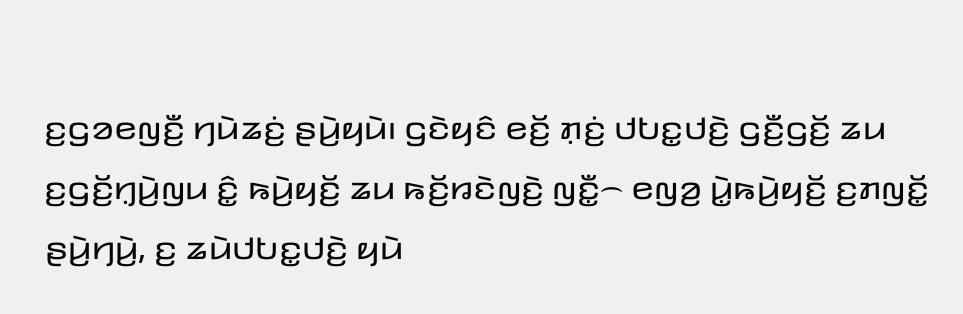ꤢ꤬ꤞꤤꤕꤜꤢꤪ꤬ ꤚꤣꤧꤘꤢꤦ꤬ ꤔꤣꤧ꤬ꤟꤣꤧ꤯ ꤞꤢꤧꤟꤢꤨ ꤕꤢꤩ꤬ ꤊ꤫ꤢꤦ꤬ ꤓꤝꤢ꤭ꤓꤢꤧ꤬ ꤞꤢꤪ꤬ꤞꤢꤩ꤬ ꤘꤣ ꤢ꤬ꤞꤢꤩ꤬ꤚ꤫ꤣꤧ꤬ꤜꤣ ꤢꤨ꤭ ꤒꤣꤧ꤬ꤟꤢꤩ꤬ ꤘꤣ ꤒꤢꤩ꤬ꤙꤢꤧꤜꤢꤧ꤬ ꤜꤢꤪ꤭꤮ ꤕꤜꤤ꤬ ꤣꤧ꤭ꤒꤣꤧ꤬ꤟꤢꤩ꤬ ꤢ꤬ꤊꤜꤢꤩ꤭ ꤔꤣꤧ꤬ꤚꤣꤧ꤬, ꤢ꤬ ꤘꤣꤧꤓꤝꤢ꤭ꤓꤢꤧ꤬ ꤟꤣꤧ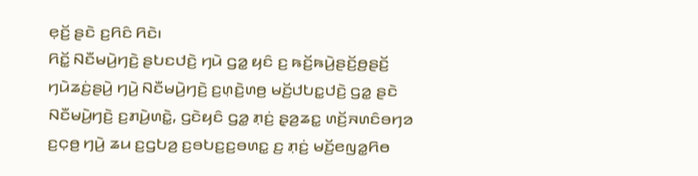ꤕ꤫ꤢꤩ꤬ ꤔꤢꤧ ꤢ꤬ꤖꤢꤨ ꤖꤢꤧ꤯
ꤖꤢꤩ꤭ ꤡꤢꤪꤗꤣꤧ꤬ꤚꤢꤧ꤬ ꤔꤝꤢꤓꤢꤧ꤬ ꤚꤣꤧ ꤞꤤ꤭ ꤟꤢꤨ ꤢ꤬ ꤒꤢꤩ꤬ꤒꤣꤧ꤬ꤔꤢꤩ꤬ꤥ꤬ꤔꤢꤩ꤬ ꤚꤣꤧꤘꤢꤦ꤬ꤔꤣꤧ꤬ ꤚꤣꤧ꤬ ꤡꤢꤪꤗꤣꤧ꤬ꤚꤢꤧ꤬ ꤢ꤬ꤛ꤫ꤢꤧ꤬ꤛꤥ꤬ ꤗꤢꤩ꤬ꤓꤝꤢ꤭ꤓꤢꤧ꤬ ꤞꤤ꤭ ꤔꤢꤧ ꤡꤢꤪꤗꤣꤧ꤬ꤚꤢꤧ꤬ ꤢ꤬ꤊꤣꤧ꤬ꤛꤢꤧ꤭, ꤞꤢꤧꤟꤢꤨ ꤞꤤ꤭ ꤊ꤫ꤢꤦ꤬ ꤔ꤫ꤤ꤬ꤘꤢ꤭ ꤛꤢꤩ꤬ꤏꤛꤢꤨꤋꤚꤤ ꤢ꤬ꤍ꤫ꤥ꤬ ꤚꤣꤧ꤬ ꤘꤣ ꤢ꤬ꤞꤝꤤ꤬ ꤢ꤬ꤋꤝꤢ꤬ꤢ꤬ꤋꤛꤢ꤭ ꤢ꤬ ꤊ꤫ꤢꤦ꤬ ꤗꤢꤩ꤬ꤕꤜꤤ꤭ꤖꤥ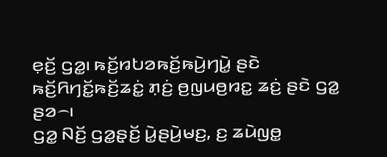ꤕ꤫ꤢꤩ꤬ ꤞꤤ꤭꤯ ꤒꤢꤩ꤬ꤙꤝꤤꤒꤢꤩ꤬ꤒꤣꤧ꤬ꤚꤣꤧ꤭ ꤔꤢꤧ ꤒꤢꤩ꤬ꤖꤚꤢꤩ꤭ꤒꤢꤩ꤬ꤘꤢꤦ꤭ ꤊ꤫ꤢꤦ꤬ ꤥ꤬ꤜꤣꤥ꤬ꤙꤢ꤭ ꤘꤢꤦ꤬ ꤔꤢꤧ ꤞꤤ꤭ ꤔꤤ꤮꤯
ꤞꤤ꤭ ꤡꤢꤩ꤬ ꤞꤤ꤭ꤔ꤫ꤢꤩ꤬ ꤣꤧ꤭ꤔꤣꤧ꤬ꤗꤢ꤬, ꤢ꤬ ꤘꤣꤧꤜꤥ꤭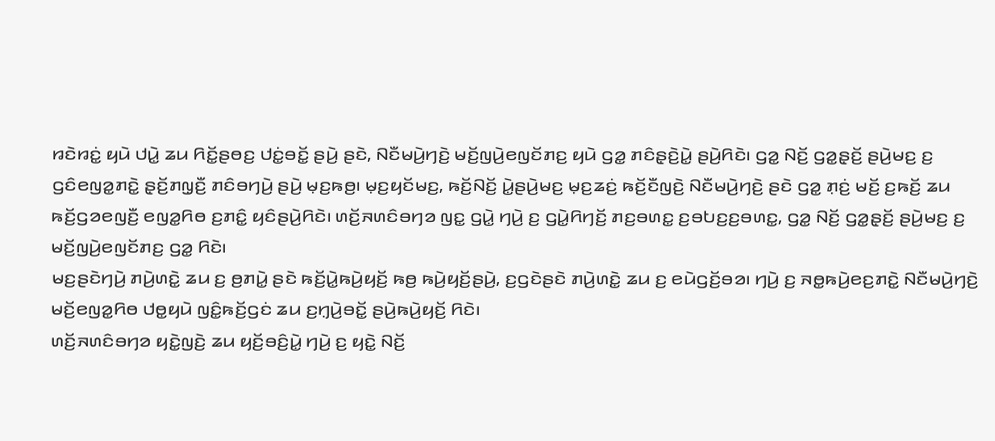ꤙꤢꤧꤙꤢꤦ꤭ ꤟꤣꤧ ꤓꤣꤧ꤭ ꤘꤣ ꤖꤢꤩ꤭ꤔꤥꤢ꤬ ꤓꤢꤦ꤭ꤋꤢꤩ꤭ ꤔꤣꤧ꤬ ꤔꤢꤧ, ꤡꤢꤪꤗꤣꤧ꤬ꤚꤢꤧ꤬ ꤗꤢꤩ꤬ꤜꤣꤧ꤬ꤕꤜꤢꤩꤊꤢ꤬ ꤟꤣꤧ ꤞꤤ꤭ ꤊꤢꤨꤔ꤫ꤢꤧ꤬ꤣꤧ꤭ ꤔꤣꤧ꤬ꤖꤢꤧ꤯ ꤞꤤ꤭ ꤡꤢꤩ꤬ ꤞꤤ꤭ꤔ꤫ꤢꤩ꤬ ꤔꤣꤧ꤬ꤗꤢ꤬ ꤢ꤬ ꤞꤢꤨꤕꤜꤤ꤭ꤊꤢꤧ꤭ ꤔ꤫ꤢꤩ꤬ꤊꤜ꤫ꤢꤪ꤬ ꤊꤢꤨꤋꤚꤣꤧ꤬ ꤔꤣꤧ꤬ ꤗ꤫ꤢ꤬ꤒꤥ꤬꤯ ꤗ꤫ꤢ꤬ꤟꤢꤩꤗꤢ꤬, ꤒꤢꤩ꤬ꤡꤢꤩ꤬ ꤣꤧ꤭ꤔꤣꤧ꤬ꤗꤢ꤬ ꤗ꤫ꤢ꤬ꤘꤢꤦ꤬ ꤒꤢꤩ꤬ꤢꤪꤜꤢꤧ꤬ ꤡꤢꤪꤗꤣꤧ꤬ꤚꤢꤧ꤬ ꤔꤢꤧ ꤞꤤ꤭ ꤊ꤫ꤢꤦ꤬ ꤗꤢꤩ꤬ ꤢ꤬ꤒꤢꤩ꤬ ꤘꤣ ꤒꤢꤩ꤬ꤞꤤꤕꤜꤢꤪ꤬ ꤕꤜꤤ꤭ꤖꤥ ꤢ꤬ꤊꤢꤨ꤭ ꤟꤢꤨꤔꤣꤧ꤬ꤖꤢꤧ꤯ ꤛꤢꤩ꤬ꤏꤛꤢꤨꤋꤚꤤ ꤜꤢ꤭ ꤞꤣꤧ꤭ ꤚꤣꤧ꤬ ꤢ꤬ ꤞꤣꤧ꤭ꤖꤚꤢꤩ꤬ ꤊꤢ꤬ꤋꤛꤢ꤭ ꤢ꤬ꤋꤝꤢ꤬ꤢ꤬ꤋꤛꤢ꤭, ꤞꤤ꤭ ꤡꤢꤩ꤬ ꤞꤤ꤭ꤔ꤫ꤢꤩ꤬ ꤔꤣꤧ꤬ꤗꤢ꤬ ꤢ꤬ ꤗꤢꤩ꤬ꤜꤣꤧ꤬ꤕꤜꤢꤩꤊꤢ꤬ ꤞꤤ꤭ ꤖꤢꤧ꤯
ꤗꤢ꤬ꤔꤢꤧꤚꤣꤧ꤬ ꤊꤣꤧ꤬ꤛꤢꤧ꤭ ꤘꤣ ꤢ꤬ ꤥ꤬ꤊꤣꤧ꤭ ꤔꤢꤧ ꤒꤢꤩ꤬ꤣꤧ꤭ꤒꤣꤧ꤬ꤟꤢꤩ꤬ ꤒꤥ꤬ ꤒꤣꤧ꤬ꤟꤢꤩ꤬ꤔꤣꤧ꤬, ꤢ꤬ꤞꤢꤧꤔꤢꤧ ꤊꤣꤧ꤬ꤛꤢꤧ꤭ ꤘꤣ ꤢ꤬ ꤕꤣꤧꤞꤢꤩ꤬ꤋꤤ꤯ ꤚꤣꤧ꤬ ꤢ꤬ ꤏꤥ꤭ꤒꤣꤧ꤬ꤕꤢ꤬ꤊꤢꤧ꤭ ꤡꤢꤪꤗꤣꤧ꤬ꤚꤢꤧ꤬ ꤗꤢꤩ꤬ꤕꤜꤤ꤭ꤖꤥ ꤓꤥ꤭ꤟꤣꤧ ꤜꤢꤨ꤭ꤒꤢꤩ꤬ꤞꤢꤦ ꤘꤣ ꤢ꤬ꤚ꤫ꤣꤧ꤬ꤋꤢꤩ꤭ ꤔꤣꤧ꤬ꤒꤣꤧ꤬ꤟꤢꤩ꤬ ꤖꤢꤧ꤯
ꤛꤢꤩ꤬ꤏꤛꤢꤨꤋꤚꤤ ꤟꤢꤧ꤭ꤜꤢꤧ꤬ ꤘꤣ ꤟꤢꤩ꤬ꤋꤢꤨ꤬ꤣꤧ꤭ ꤚꤣꤧ꤬ ꤢ꤬ ꤟꤢꤧ꤭ ꤡꤢꤩ꤬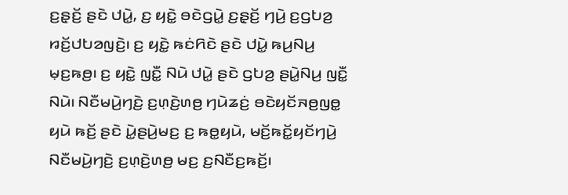ꤢ꤬ꤔ꤫ꤢꤩ꤬ ꤔꤢꤧ ꤓꤣꤧ꤭, ꤢ꤬ ꤟꤢꤧ꤭ ꤋꤢꤧꤞꤣꤧ꤭ ꤢ꤬ꤔ꤫ꤢꤩ꤬ ꤚꤣꤧ꤬ ꤢ꤬ꤞꤝꤤ꤬ ꤙꤢꤩ꤬ꤓꤝꤤꤜꤢꤧ꤬꤯ ꤢ꤬ ꤟꤢꤧ꤭ ꤒꤢꤦꤖꤢꤧ ꤔꤢꤧ ꤓꤣꤧ꤭ ꤒꤣ꤬ꤡꤣ꤬ ꤗ꤫ꤢ꤬ꤒꤥ꤬꤯ ꤢ꤬ ꤟꤢꤧ꤭ ꤜꤢꤪ꤭ ꤡꤣꤧ ꤓꤣꤧ꤭ ꤔꤢꤧ ꤞꤝꤤ꤬ ꤔꤣꤧ꤭ꤡꤣ꤬ ꤜꤢꤪ꤭ ꤡꤣꤧ꤯ ꤡꤢꤪꤗꤣꤧ꤬ꤚꤢꤧ꤬ ꤢ꤬ꤛ꤫ꤢꤧ꤬ꤛꤥ꤬ ꤚꤣꤧꤘꤢꤦ꤬ ꤋꤢꤧꤟꤢꤩꤏꤥ꤬ꤜꤥ꤭ ꤟꤣꤧ ꤒꤢꤩ꤬ ꤔꤢꤧ ꤣꤧ꤭ꤔꤣꤧ꤬ꤗꤢ꤬ ꤢ꤬ ꤒꤥ꤭ꤟꤣꤧ, ꤗꤢꤩ꤬ꤒꤢꤩ꤭ꤟꤢꤩꤚꤣꤧ꤬ ꤡꤢꤪꤗꤣꤧ꤬ꤚꤢꤧ꤬ ꤢ꤬ꤛ꤫ꤢꤧ꤬ꤛꤥ꤬ ꤗꤢ꤬ ꤢ꤬ꤡꤢꤪꤢ꤬ꤒꤢꤩ꤬꤯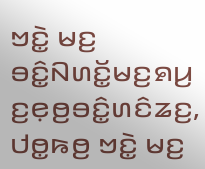ꤠꤢꤧ꤭ ꤗꤢ꤬ ꤋꤢꤨ꤭ꤡꤛꤢꤩ꤭ꤗꤢ꤬ꤎꤣ꤬ ꤢ꤬ꤕ꤫ꤥ꤬ꤋꤢꤨ꤭ꤛꤢꤨꤘꤢ꤬, ꤓꤥ꤭ꤒꤥ꤬ ꤠꤢꤧ꤭ ꤗꤢ꤬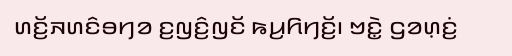ꤛꤢꤩ꤬ꤏꤛꤢꤨꤋꤚꤤ ꤢ꤬ꤜꤢꤨ꤬ꤜꤢꤩ ꤒꤣ꤬ꤖꤚꤢꤩ꤬꤯ ꤠꤢꤧ꤭ ꤞꤤꤛ꤫ꤢꤦ꤬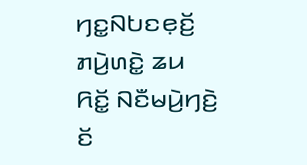ꤚꤢ꤭ꤡꤝꤢꤕ꤫ꤢꤩ꤬ ꤊꤣꤧ꤬ꤛꤢꤧ꤭ ꤘꤣ ꤖꤢꤩ꤭ ꤡꤢꤪꤗꤣꤧ꤬ꤚꤢꤧ꤬ ꤢꤩ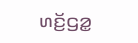ꤛꤢꤩ꤬ꤞꤤ꤭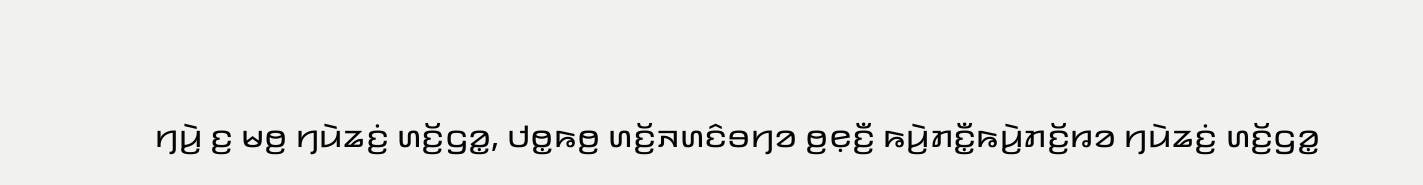ꤚꤣꤧ꤬ ꤢ꤬ ꤗꤥ꤬ ꤚꤣꤧꤘꤢꤦ꤬ ꤛꤢꤩ꤬ꤞꤤ꤭, ꤓꤥ꤭ꤒꤥ꤬ ꤛꤢꤩ꤬ꤏꤛꤢꤨꤋꤚꤤ ꤥ꤬ꤕ꤫ꤢꤪ꤬ ꤒꤣꤧ꤬ꤊꤢꤪ꤭ꤒꤣꤧ꤬ꤊꤢꤩ꤬ꤙꤤ ꤚꤣꤧꤘꤢꤦ꤬ ꤛꤢꤩ꤬ꤞꤤ꤭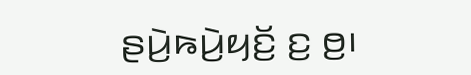ꤔꤣꤧ꤬ꤒꤣꤧ꤬ꤟꤢꤩ꤬ ꤢ꤬ ꤥ꤬꤯